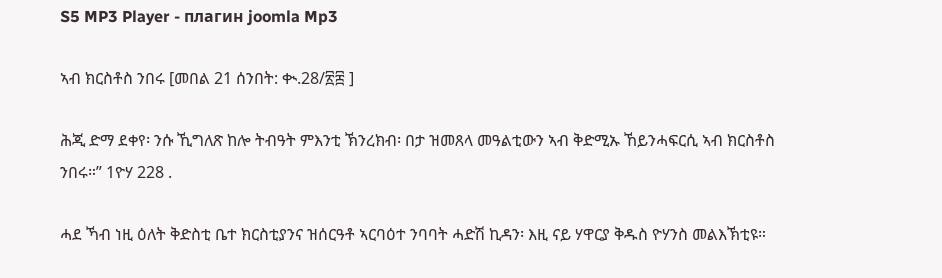S5 MP3 Player - плагин joomla Mp3

ኣብ ክርስቶስ ንበሩ [መበል 21 ሰንበት: ቊ.28/፳፰ ]

ሕጂ ድማ ደቀየ፡ ንሱ ኺግለጽ ከሎ ትብዓት ምእንቲ ኽንረክብ፡ በታ ዝመጸላ መዓልቲውን ኣብ ቅድሚኡ ኸይንሓፍርሲ ኣብ ክርስቶስ ንበሩ።” 1ዮሃ 228 .

ሓደ ኻብ ነዚ ዕለት ቅድስቲ ቤተ ክርስቲያንና ዝሰርዓቶ ኣርባዕተ ንባባት ሓድሽ ኪዳን፡ እዚ ናይ ሃዋርያ ቅዱስ ዮሃንስ መልእኽቲዩ።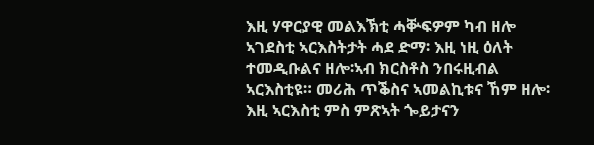እዚ ሃዋርያዊ መልእኽቲ ሓቝፍዎም ካብ ዘሎ ኣገደስቲ ኣርእስትታት ሓደ ድማ፡ እዚ ነዚ ዕለት ተመዲቡልና ዘሎ፡ኣብ ክርስቶስ ንበሩዚብል ኣርእስቲዩ። መሪሕ ጥቕስና ኣመልኪቱና ኸም ዘሎ፡ እዚ ኣርእስቲ ምስ ምጽኣት ጐይታናን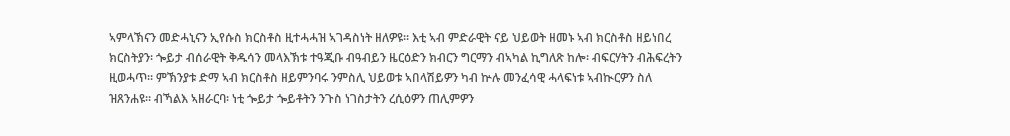ኣምላኽናን መድሓኒናን ኢየሱስ ክርስቶስ ዚተሓሓዝ ኣገዳስነት ዘለዎዩ። እቲ ኣብ ምድራዊት ናይ ህይወት ዘመኑ ኣብ ክርስቶስ ዘይነበረ ክርስትያን፡ ጐይታ ብሰራዊት ቅዱሳን መላእኽቱ ተዓጂቡ ብዓብይን ዜርዕድን ክብርን ግርማን ብኣካል ኪግለጽ ከሎ፡ ብፍርሃትን ብሕፍረትን ዚወሓጥ። ምኽንያቱ ድማ ኣብ ክርስቶስ ዘይምንባሩ ንምስሊ ህይወቱ ኣበላሽይዎን ካብ ኵሉ መንፈሳዊ ሓላፍነቱ ኣብኲርዎን ስለ ዝጸንሐዩ። ብኻልእ ኣዘራርባ፡ ነቲ ጐይታ ጐይቶትን ንጉስ ነገስታትን ረሲዕዎን ጠሊምዎን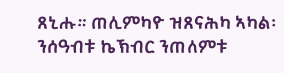ጸኒሑ። ጠሊምካዮ ዝጸናሕካ ኣካል፡ ንሰዓብቱ ኬኽብር ንጠለምቱ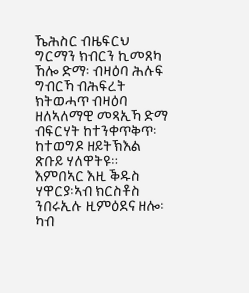ኼሕስር ብዜፍርህ ግርማን ክብርን ኪመጸካ ኸሎ ድማ፡ ብዛዕባ ሕሉፍ ግብርኻ ብሕፍረት ክትወሓጥ ብዛዕባ ዘለኣለማዊ መጻኢኻ ድማ ብፍርሃት ከተንቀጥቅጥ፡ ከተወግዶ ዘይትኽእል ጽቡይ ሃለዋትዩ። እምበኣር እዚ ቕዱስ ሃዋርያ፡ኣብ ክርስቶስ ንበሩኢሉ ዚምዕደና ዘሎ፡ ካብ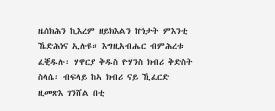ዜሰክሕን ኪእረም ዘይክእልን ኵነታት ምእንቲ ኼድሕነና ኢሉዩ። እግዚአብሔር ብምሕረቱ ፈቒዱሉ፡ ሃዋርያ ቅዱስ ዮሃንስ ክብሪ ቅድስት ስላሴ፡ ብፍላይ ከኣ ክብሪ ናይ ኺፈርድ ዚመጽእ ገንሸል በቲ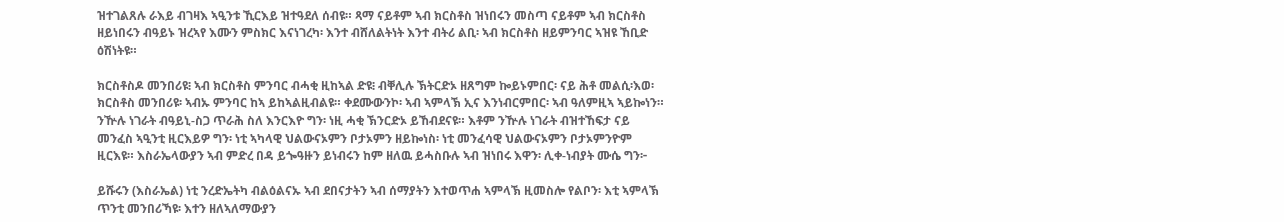ዝተገልጸሉ ራእይ ብገዛእ ኣዒንቱ ኺርእይ ዝተዓደለ ሰብዩ። ጻማ ናይቶም ኣብ ክርስቶስ ዝነበሩን መስጣ ናይቶም ኣብ ክርስቶስ ዘይነበሩን ብዓይኑ ዝረኣየ እሙን ምስክር እናነገረካ፡ እንተ ብሸለልትነት እንተ ብትሪ ልቢ፡ ኣብ ክርስቶስ ዘይምንባር ኣዝዩ ኸቢድ ዕሽነትዩ።

ክርስቶስዶ መንበሪዩ፧ ኣብ ክርስቶስ ምንባር ብሓቂ ዚከኣል ድዩ፧ ብቐሊሉ ኽትርድኦ ዘጸግም ኰይኑምበር፡ ናይ ሕቶ መልሲ፡እወ፡ ክርስቶስ መንበሪዩ፡ ኣብኡ ምንባር ከኣ ይከኣልዚብልዩ። ቀደሙውንኮ፡ ኣብ ኣምላኽ ኢና እንነብርምበር፡ ኣብ ዓለምዚኣ ኣይኰነን። ንዅሉ ነገራት ብዓይኒ-ስጋ ጥራሕ ስለ እንርእዮ ግን፡ ነዚ ሓቂ ኽንርድኦ ይኸብደናዩ። እቶም ንዅሉ ነገራት ብዝተኸፍታ ናይ መንፈስ ኣዒንቲ ዚርእይዎ ግን፡ ነቲ ኣካላዊ ህልውናኦምን ቦታኦምን ዘይኰነስ፡ ነቲ መንፈሳዊ ህልውናኦምን ቦታኦምንዮም ዚርእዩ። እስራኤላውያን ኣብ ምድረ በዳ ይጐዓዙን ይነብሩን ከም ዘለዉ ይሓስቡሉ ኣብ ዝነበሩ እዋን፡ ሊቀ-ነብያት ሙሴ ግን፦

ይሹሩን (እስራኤል) ነቲ ንረድኤትካ ብልዕልናኡ ኣብ ደበናታትን ኣብ ሰማያትን እተወጥሐ ኣምላኽ ዚመስሎ የልቦን፡ እቲ ኣምላኽ ጥንቲ መንበሪኻዩ፡ እተን ዘለኣለማውያን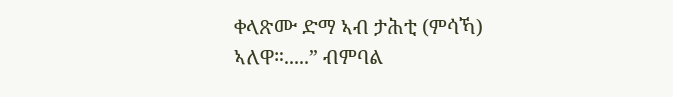ቀላጽሙ ድማ ኣብ ታሕቲ (ምሳኻ) ኣለዋ።.....” ብምባል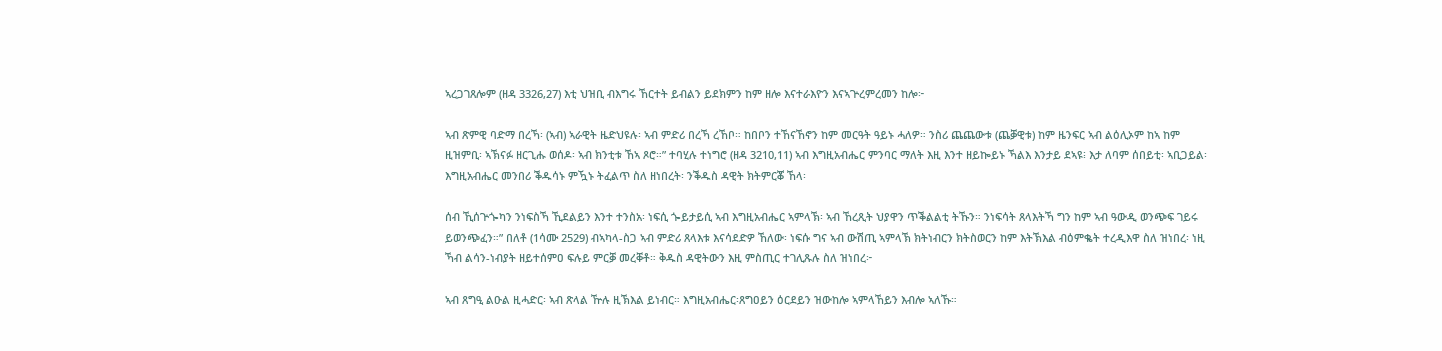ኣረጋገጸሎም (ዘዳ 3326,27) እቲ ህዝቢ ብእግሩ ኸርተት ይብልን ይደክምን ከም ዘሎ እናተራእዮን እናኣጕረምረመን ከሎ፦

ኣብ ጽምዊ ባድማ በረኻ፡ (ኣብ) ኣራዊት ዜድህዩሉ፡ ኣብ ምድሪ በረኻ ረኸቦ። ከበቦን ተኸናኸኖን ከም መርዓት ዓይኑ ሓለዎ። ንስሪ ጨጨውቱ (ጨቓዊቱ) ከም ዜንፍር ኣብ ልዕሊኦም ከኣ ከም ዚዝምቢ፡ ኣኽናፉ ዘርጊሑ ወሰዶ፡ ኣብ ክንቲቱ ኸኣ ጾሮ።” ተባሂሉ ተነግሮ (ዘዳ 3210,11) ኣብ እግዚአብሔር ምንባር ማለት እዚ እንተ ዘይኰይኑ ኻልእ እንታይ ደኣዩ፧ እታ ለባም ሰበይቲ፡ ኣቢጋይል፡ እግዚአብሔር መንበሪ ቕዱሳኑ ምዃኑ ትፈልጥ ስለ ዘነበረት፡ ንቕዱስ ዳዊት ክትምርቖ ኸላ፡

ሰብ ኺሰጕጐካን ንነፍስኻ ኺደልይን እንተ ተንስአ፡ ነፍሲ ጐይታይሲ ኣብ እግዚአብሔር ኣምላኽ፡ ኣብ ኸረጺት ህያዋን ጥቕልልቲ ትኹን። ንነፍሳት ጸላእትኻ ግን ከም ኣብ ዓውዲ ወንጭፍ ገይሩ ይወንጭፈን።” በለቶ (1ሳሙ 2529) ብኣካላ-ስጋ ኣብ ምድሪ ጸላእቱ እናሳደድዎ ኸለው፡ ነፍሱ ግና ኣብ ውሽጢ ኣምላኽ ክትነብርን ክትስወርን ከም እትኽእል ብዕምቈት ተረዲእዋ ስለ ዝነበረ፡ ነዚ ኻብ ልሳን-ነብያት ዘይተሰምዐ ፍሉይ ምርቓ መረቐቶ። ቅዱስ ዳዊትውን እዚ ምስጢር ተገሊጹሉ ስለ ዝነበረ፦

ኣብ ጸግዒ ልዑል ዚሓድር፡ ኣብ ጽላል ዅሉ ዚኽእል ይነብር። እግዚአብሔር፡ጸግዐይን ዕርደይን ዝውከሎ ኣምላኸይን እብሎ ኣለኹ።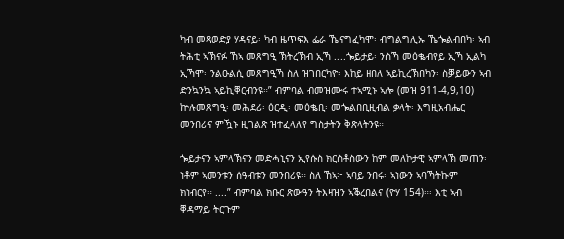ካብ መጻወድያ ሃዳናይ፡ ካብ ዜጥፍእ ፌራ ኼናግፈካሞ፡ ብግልግሊኡ ኼጐልብበካ፡ ኣብ ትሕቲ ኣኽናፉ ኸኣ መጸግዒ ኽትረኽብ ኢኻ ....ጐይታይ፡ ንስኻ መዕቈብየይ ኢኻ ኢልካ ኢኻሞ፡ ንልዑልሲ መጸግዒኻ ስለ ዝገበርካዮ፡ እከይ ዘበለ ኣይኪረኽበካን፡ ስቓይውን ኣብ ድንኳንኳ ኣይኪቐርብንዩ።” ብምባል ብመዝሙሩ ተኣሚኑ ኣሎ (መዝ 911-4,9,10) ኵሉመጸግዒ፡ መሕደሪ፡ ዕርዲ፡ መዕቈቢ፡ መጐልበቢዚብል ቃላት፡ እግዚአብሔር መንበሪና ምዃኑ ዚገልጽ ዝተፈላለየ ግስታትን ቅጽላትንዩ።

ጐይታናን ኣምላኽናን መድሓኒናን ኢየሱስ ክርስቶስውን ከም መለኮታዊ ኣምላኽ መጠን፡ ነቶም ኣመንቱን ሰዓብቱን መንበሪዩ። ስለ ኸኣ፦ ኣባይ ንበሩ፡ ኣነውን ኣባኻትኩም ክነብርየ። ....” ብምባል ክቡር ጽውዓን ትእዛዝን ኣቕረበልና (ዮሃ 154)።፡ እቲ ኣብ ቐዳማይ ትርጉም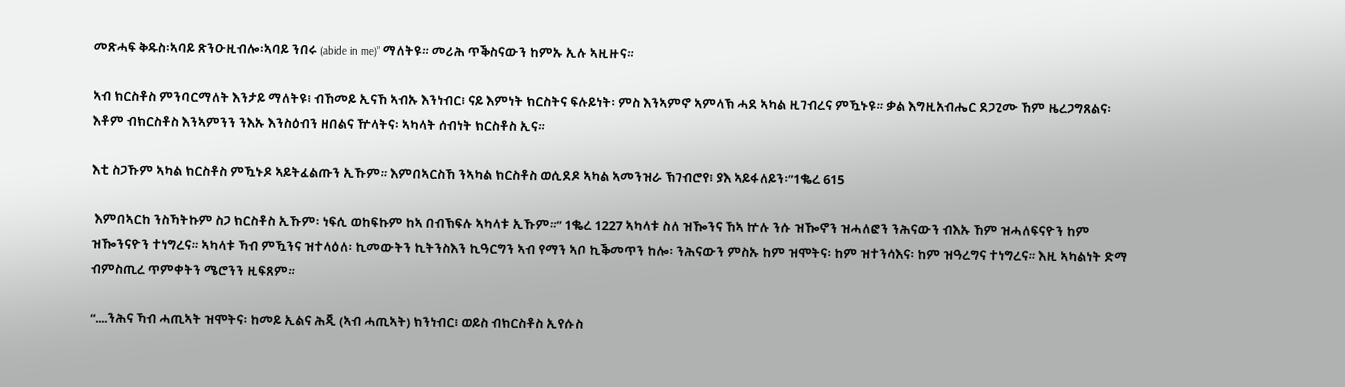መጽሓፍ ቅዱስ፡ኣባይ ጽንዑዚብሎ፡ኣባይ ንበሩ (abide in me)” ማለትዩ። መሪሕ ጥቕስናውን ከምኡ ኢሉ ኣዚዙና።

ኣብ ክርስቶስ ምንባርማለት እንታይ ማለትዩ፧ ብኸመይ ኢናኸ ኣብኡ እንነብር፧ ናይ እምነት ክርስትና ፍሉይነት፡ ምስ እንኣምኖ ኣምላኽ ሓደ ኣካል ዚገብረና ምዃኑዩ። ቃል እግዚአብሔር ደጋጊሙ ኸም ዜረጋግጸልና፡ እቶም ብክርስቶስ እንኣምንን ንእኡ እንስዕብን ዘበልና ዅላትና፡ ኣካላት ሰብነት ክርስቶስ ኢና።

እቲ ስጋኹም ኣካል ክርስቶስ ምዃኑዶ ኣይትፈልጡን ኢኹም። እምበኣርስኸ ንኣካል ክርስቶስ ወሲደዶ ኣካል ኣመንዝራ ኽገብሮየ፧ ያእ ኣይፋለይን፡”1ቈረ 615

 እምበኣርከ ንስኻትኩም ስጋ ክርስቶስ ኢኹም፡ ነፍሲ ወከፍኩም ከኣ በብኽፍሉ ኣካላቱ ኢኹም።” 1ቈረ 1227 ኣካላቱ ስለ ዝዀንና ኸኣ ኵሉ ንሱ ዝዀኖን ዝሓለፎን ንሕናውን ብእኡ ኸም ዝሓለፍናዮን ከም ዝዀንናዮን ተነግረና። ኣካላቱ ኻብ ምዃንና ዝተላዕለ፡ ኪመውትን ኪትንስእን ኪዓርግን ኣብ የማን ኣቦ ኪቕመጥን ከሎ፡ ንሕናውን ምስኡ ከም ዝሞትና፡ ከም ዝተንሳእና፡ ከም ዝዓረግና ተነግረና። እዚ ኣካልነት ድማ ብምስጢረ ጥምቀትን ሜሮንን ዚፍጸም።

“....ንሕና ኻብ ሓጢኣት ዝሞትና፡ ከመይ ኢልና ሕጂ (ኣብ ሓጢኣት) ክንነብር፧ ወይስ ብክርስቶስ ኢየሱስ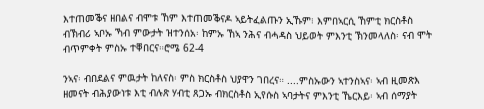እተጠመቕና ዘበልና ብሞቱ ኸም እተጠመቕናዶ ኣይትፈልጡን ኢኹም፧ እምበኣርሲ ኸምቲ ክርስቶስ ብኽብሪ ኣቦኡ ኻብ ምውታት ዝተንሰአ፡ ከምኡ ኸኣ ንሕና ብሓዳስ ህይወት ምእንቲ ኽንመላለስ፡ ናብ ሞት ብጥምቀት ምስኡ ተቐበርና።ሮሜ 62-4

ንኣና፡ ብበደልና ምዉታት ከለናስ፡ ምስ ክርስቶስ ህያዋን ገበረና። ....ምስኡውን ኣተንስኣና፡ ኣብ ዚመጽእ ዘመናት ብሕያውነቱ እቲ ብሉጽ ሃብቲ ጸጋኡ ብክርስቶስ ኢየሱስ ኣባታትና ምእንቲ ኼርእይ፡ ኣብ ሰማያት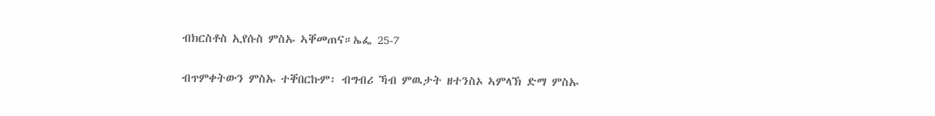ብክርስቶስ ኢየሱስ ምስኡ ኣቐመጠና።ኤፌ 25-7

ብጥምቀትውን ምስኡ ተቐበርኩም፡ ብግብሪ ኻብ ምዉታት ዘተንስኦ ኣምላኽ ድማ ምስኡ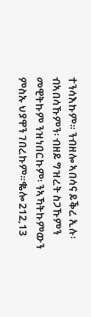ተንሳእኩም። ንብዘሎ ኣበሳና ይቕረ ኢሉ፡ ብኣበሳኹምን፡ ብዘይ ግዝረት ስጋኹምን መዊትኩም ንዝነበርኩም፡ ንኣኻትኩምውን ምስኡ ህያዋን ገበረኩም።ቈሎ 212,13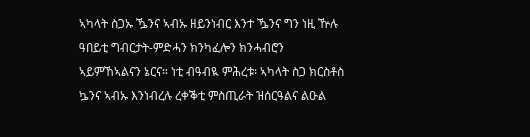ኣካላት ስጋኡ ዄንና ኣብኡ ዘይንነብር እንተ ዄንና ግን ነዚ ዅሉ ዓበይቲ ግብርታት-ምድሓን ክንካፈሎን ክንሓብሮን ኣይምኸኣልናን ኔርና። ነቲ ብዓብዪ ምሕረቱ፡ ኣካላት ስጋ ክርስቶስ ኴንና ኣብኡ እንነብረሉ ረቀቕቲ ምስጢራት ዝሰርዓልና ልዑል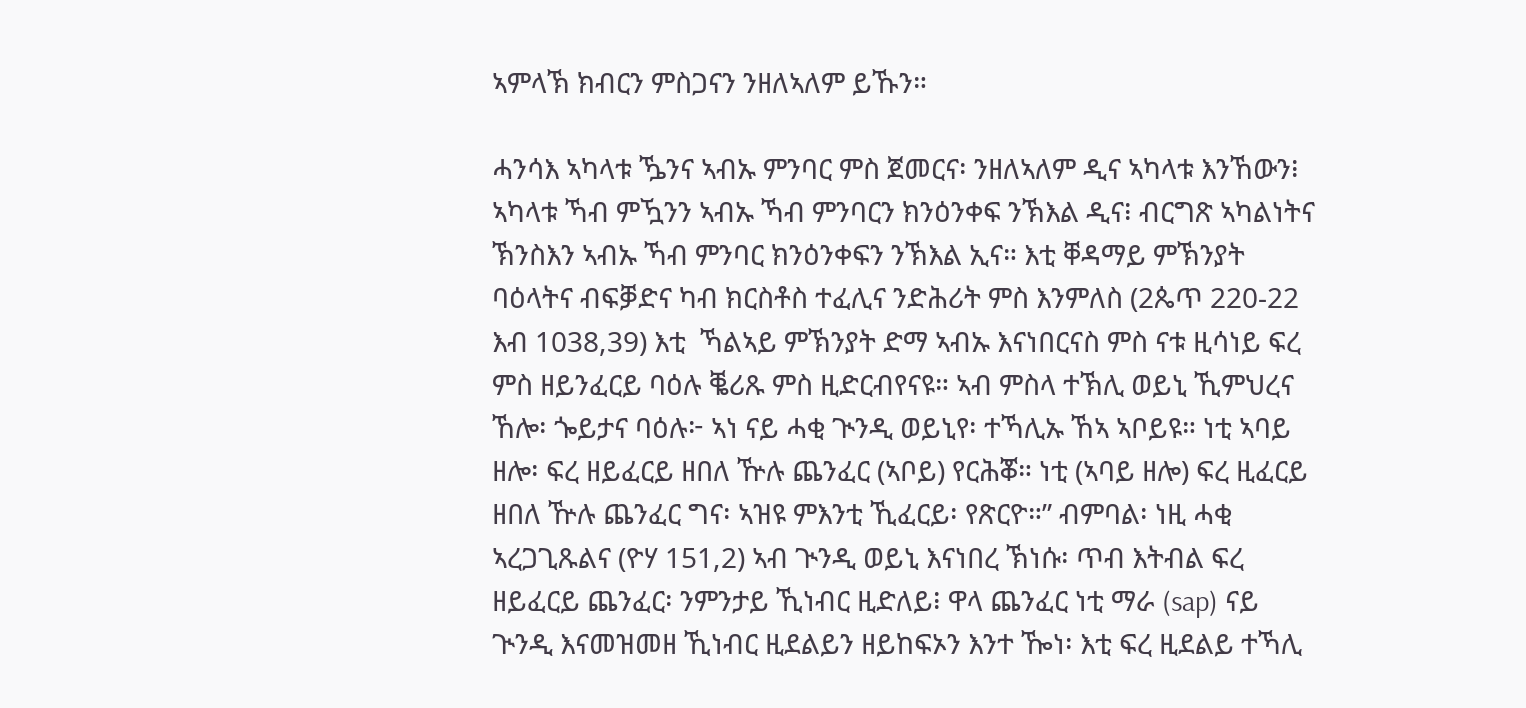ኣምላኽ ክብርን ምስጋናን ንዘለኣለም ይኹን።

ሓንሳእ ኣካላቱ ዄንና ኣብኡ ምንባር ምስ ጀመርና፡ ንዘለኣለም ዲና ኣካላቱ እንኸውን፧ ኣካላቱ ኻብ ምዃንን ኣብኡ ኻብ ምንባርን ክንዕንቀፍ ንኽእል ዲና፧ ብርግጽ ኣካልነትና ኽንስእን ኣብኡ ኻብ ምንባር ክንዕንቀፍን ንኽእል ኢና። እቲ ቐዳማይ ምኽንያት ባዕላትና ብፍቓድና ካብ ክርስቶስ ተፈሊና ንድሕሪት ምስ እንምለስ (2ጴጥ 220-22 እብ 1038,39) እቲ  ኻልኣይ ምኽንያት ድማ ኣብኡ እናነበርናስ ምስ ናቱ ዚሳነይ ፍረ ምስ ዘይንፈርይ ባዕሉ ቘሪጹ ምስ ዚድርብየናዩ። ኣብ ምስላ ተኽሊ ወይኒ ኺምህረና ኸሎ፡ ጐይታና ባዕሉ፦ ኣነ ናይ ሓቂ ጒንዲ ወይኒየ፡ ተኻሊኡ ኸኣ ኣቦይዩ። ነቲ ኣባይ ዘሎ፡ ፍረ ዘይፈርይ ዘበለ ዅሉ ጨንፈር (ኣቦይ) የርሕቖ። ነቲ (ኣባይ ዘሎ) ፍረ ዚፈርይ ዘበለ ዅሉ ጨንፈር ግና፡ ኣዝዩ ምእንቲ ኺፈርይ፡ የጽርዮ።” ብምባል፡ ነዚ ሓቂ ኣረጋጊጹልና (ዮሃ 151,2) ኣብ ጒንዲ ወይኒ እናነበረ ኽነሱ፡ ጥብ እትብል ፍረ ዘይፈርይ ጨንፈር፡ ንምንታይ ኺነብር ዚድለይ፧ ዋላ ጨንፈር ነቲ ማራ (sap) ናይ ጒንዲ እናመዝመዘ ኺነብር ዚደልይን ዘይከፍኦን እንተ ዀነ፡ እቲ ፍረ ዚደልይ ተኻሊ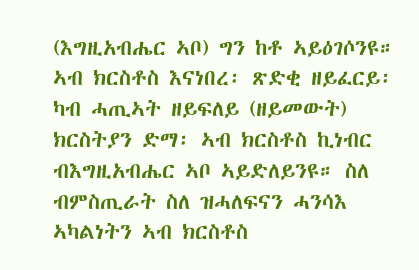(እግዚአብሔር ኣቦ) ግን ከቶ ኣይዕገሶንዩ። ኣብ ክርስቶስ እናነበረ፡ ጽድቂ ዘይፈርይ፡ ካብ ሓጢኣት ዘይፍለይ (ዘይመውት) ክርስትያን ድማ፡ ኣብ ክርስቶስ ኪነብር ብእግዚአብሔር ኣቦ ኣይድለይንዩ። ስለ ብምስጢራት ስለ ዝሓለፍናን ሓንሳእ ኣካልነትን ኣብ ክርስቶስ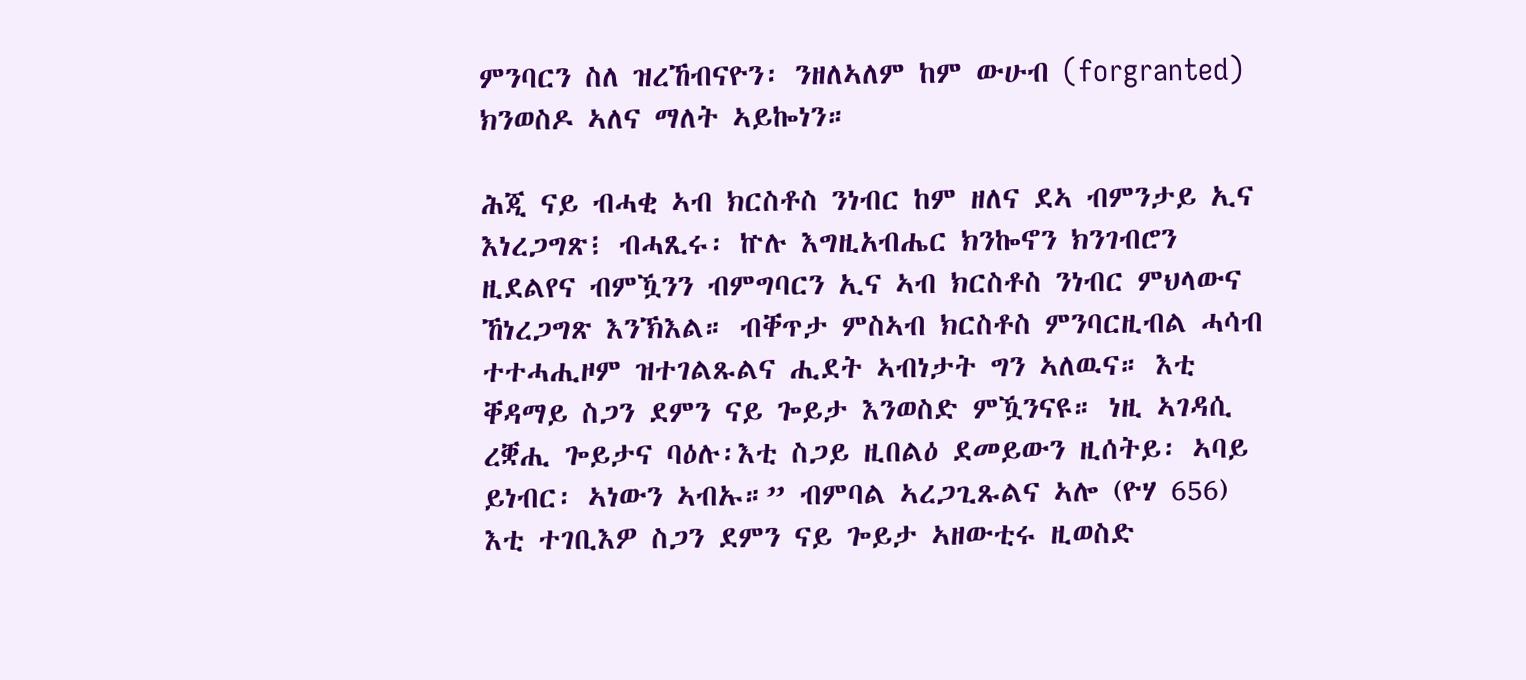ምንባርን ስለ ዝረኸብናዮን፡ ንዘለኣለም ከም ውሁብ (forgranted) ክንወስዶ ኣለና ማለት ኣይኰነን።

ሕጂ ናይ ብሓቂ ኣብ ክርስቶስ ንነብር ከም ዘለና ደኣ ብምንታይ ኢና እነረጋግጽ፧ ብሓጺሩ፡ ኵሉ እግዚአብሔር ክንኰኖን ክንገብሮን ዚደልየና ብምዃንን ብምግባርን ኢና ኣብ ክርስቶስ ንነብር ምህላውና ኸነረጋግጽ እንኽእል። ብቐጥታ ምስኣብ ክርስቶስ ምንባርዚብል ሓሳብ ተተሓሒዞም ዝተገልጹልና ሒደት ኣብነታት ግን ኣለዉና። እቲ ቐዳማይ ስጋን ደምን ናይ ጐይታ እንወስድ ምዃንናዩ። ነዚ ኣገዳሲ ረቛሒ ጐይታና ባዕሉ፡እቲ ስጋይ ዚበልዕ ደመይውን ዚሰትይ፡ ኣባይ ይነብር፡ ኣነውን ኣብኡ።” ብምባል ኣረጋጊጹልና ኣሎ (ዮሃ 656) እቲ ተገቢእዎ ስጋን ደምን ናይ ጐይታ ኣዘውቲሩ ዚወስድ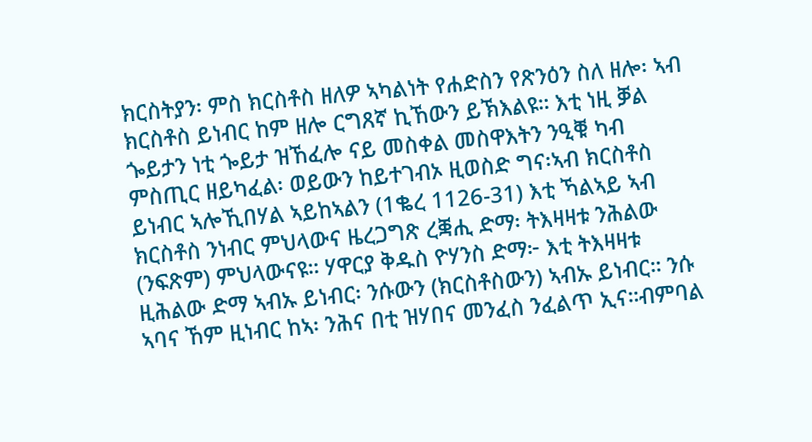ክርስትያን፡ ምስ ክርስቶስ ዘለዎ ኣካልነት የሐድስን የጽንዕን ስለ ዘሎ፡ ኣብ ክርስቶስ ይነብር ከም ዘሎ ርግጸኛ ኪኸውን ይኽእልዩ። እቲ ነዚ ቓል ጐይታን ነቲ ጐይታ ዝኸፈሎ ናይ መስቀል መስዋእትን ንዒቑ ካብ ምስጢር ዘይካፈል፡ ወይውን ከይተገብኦ ዚወስድ ግና፡ኣብ ክርስቶስ ይነብር ኣሎኺበሃል ኣይከኣልን (1ቈረ 1126-31) እቲ ኻልኣይ ኣብ ክርስቶስ ንነብር ምህላውና ዜረጋግጽ ረቛሒ ድማ፡ ትእዛዛቱ ንሕልው (ንፍጽም) ምህላውናዩ። ሃዋርያ ቅዱስ ዮሃንስ ድማ፦ እቲ ትእዛዛቱ ዚሕልው ድማ ኣብኡ ይነብር፡ ንሱውን (ክርስቶስውን) ኣብኡ ይነብር። ንሱ ኣባና ኸም ዚነብር ከኣ፡ ንሕና በቲ ዝሃበና መንፈስ ንፈልጥ ኢና።ብምባል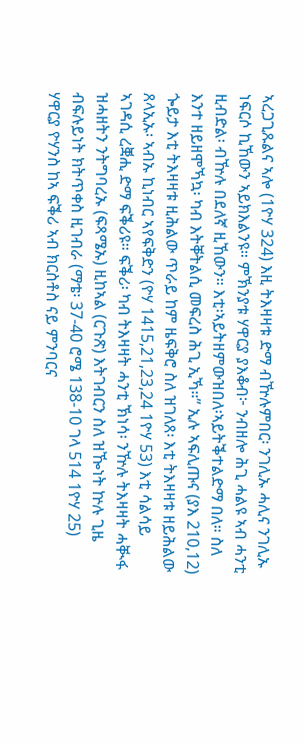ኣረጋጊጹልና ኣሎ (1ዮሃ 324) እዚ ትእዛዛቱ ድማ ብዅሉምበር፡ ንገሊኡ ሓሊና ንገሊኡ ነፍርሶ ኪኸውን ኣይክእልንዩ። ምኽንያቱ ሃዋርያ ያእቆብ፦ ንብዘሎ ሕጊ ሓልዩ ኣብ ሓንቲ ዚብድል፡ ብዅሉ በደለኛ ዚኸውን። እቲ፡ኣይትዘምውዝበለ፡ኣይትቕተልድማ በለ። ስለ እንተ ዘይዘሞኻኳ፡ ካብ እትቐትልሲ መፍረስ ሕጊ ኢኻ።” ኢሉ ኣፍሊጡና (ያእ 210,12) ጐይታ እቲ ትእዛዛቱ ዚሕልው ጥራይ ከም ዜፍቅሮ ስለ ዝገለጸ፡ እቲ ትእዛዛቱ ዘይሕልው ጸላኢኡ፡ ኣብኡ ኪነብር ኣየፍቅድን (ዮሃ 1415,21,23,24 1ዮሃ 53) እቲ ሳልሳይ ኣገዳሲ ረቛሒ ድማ ፍቕሪዩ። ፍቕሪ፡ ካብ ትእዛዛት ሓንቲ ኽነሳ፡ ንዅሉ ትእዛዛት ሓቚፋ ዝሓዘትን ንትግባረኡ (ፍጻሜኡ) ዚከኣል (ርጉጽ) እትገብርን ስለ ዝዀነት ኵሉ ጊዜ ብፍሉይነት ክትጥቀስ ዚገብራ (ማቴ፡ 37-40 ሮሜ 138-10 ገላ 514 1ዮሃ 25) ሃዋርያ ዮሃንስ ከኣ ፍቕሪ ኣብ ክርስቶስ ናይ ምንባርና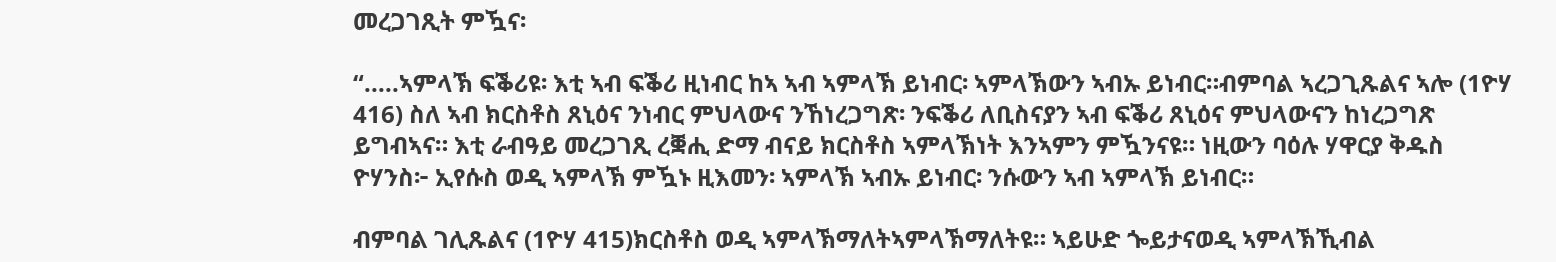መረጋገጺት ምዃና፡

“.....ኣምላኽ ፍቕሪዩ፡ እቲ ኣብ ፍቕሪ ዚነብር ከኣ ኣብ ኣምላኽ ይነብር፡ ኣምላኽውን ኣብኡ ይነብር።ብምባል ኣረጋጊጹልና ኣሎ (1ዮሃ 416) ስለ ኣብ ክርስቶስ ጸኒዕና ንነብር ምህላውና ንኸነረጋግጽ፡ ንፍቕሪ ለቢስናያን ኣብ ፍቕሪ ጸኒዕና ምህላውናን ከነረጋግጽ ይግብኣና። እቲ ራብዓይ መረጋገጺ ረቛሒ ድማ ብናይ ክርስቶስ ኣምላኽነት እንኣምን ምዃንናዩ። ነዚውን ባዕሉ ሃዋርያ ቅዱስ ዮሃንስ፦ ኢየሱስ ወዲ ኣምላኽ ምዃኑ ዚእመን፡ ኣምላኽ ኣብኡ ይነብር፡ ንሱውን ኣብ ኣምላኽ ይነብር።

ብምባል ገሊጹልና (1ዮሃ 415)ክርስቶስ ወዲ ኣምላኽማለትኣምላኽማለትዩ። ኣይሁድ ጐይታናወዲ ኣምላኽኺብል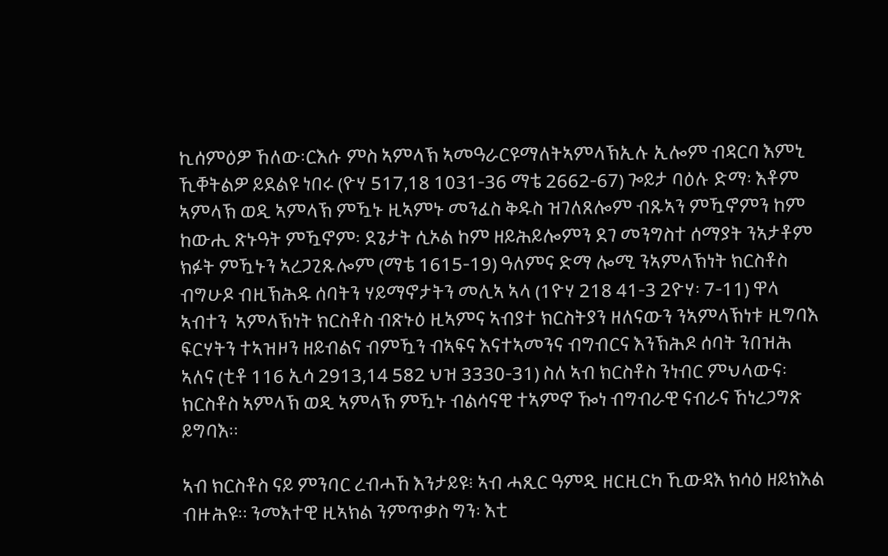ኪሰምዕዎ ኸለው፡ርእሱ ምስ ኣምላኽ ኣመዓራርዩማለትኣምላኽኢሉ ኢሎም ብዳርባ እምኒ ኺቐትልዎ ይደልዩ ነበሩ (ዮሃ 517,18 1031-36 ማቴ 2662-67) ጐይታ ባዕሉ ድማ፡ እቶም ኣምላኽ ወዲ ኣምላኽ ምዃኑ ዚኣምኑ መንፈስ ቅዱስ ዝገለጸሎም ብጹኣን ምዃኖምን ከም ከውሒ ጽኑዓት ምዃኖም፡ ደጌታት ሲኦል ከም ዘይሕይሎምን ደገ መንግስተ ሰማያት ንኣታቶም ክፉት ምዃኑን ኣረጋጊጹሎም (ማቴ 1615-19) ዓለምና ድማ ሎሚ ንኣምላኽነት ክርስቶስ ብግሁዶ ብዚኽሕዱ ሰባትን ሃይማኖታትን መሊኣ ኣላ (1ዮሃ 218 41-3 2ዮሃ፡ 7-11) ዋላ ኣብተን  ኣምላኽነት ክርስቶስ ብጽኑዕ ዚኣምና ኣብያተ ክርስትያን ዘለናውን ንኣምላኽነቱ ዚግባእ ፍርሃትን ተኣዝዞን ዘይብልና ብምዃን ብኣፍና እናተኣመንና ብግብርና እንኽሕዶ ሰባት ንበዝሕ ኣለና (ቲቶ 116 ኢሳ 2913,14 582 ህዝ 3330-31) ስለ ኣብ ክርስቶስ ንነብር ምህላውና፡ ክርስቶስ ኣምላኽ ወዲ ኣምላኽ ምዃኑ ብልሳናዊ ተኣምኖ ዀነ ብግብራዊ ናብራና ኸነረጋግጽ ይግባእ።

ኣብ ክርስቶስ ናይ ምንባር ረብሓኸ እንታይዩ፧ ኣብ ሓጺር ዓምዲ ዘርዚርካ ኺውዳእ ክሳዕ ዘይክእል ብዙሕዩ። ንመእተዊ ዚኣክል ንምጥቃስ ግን፡ እቲ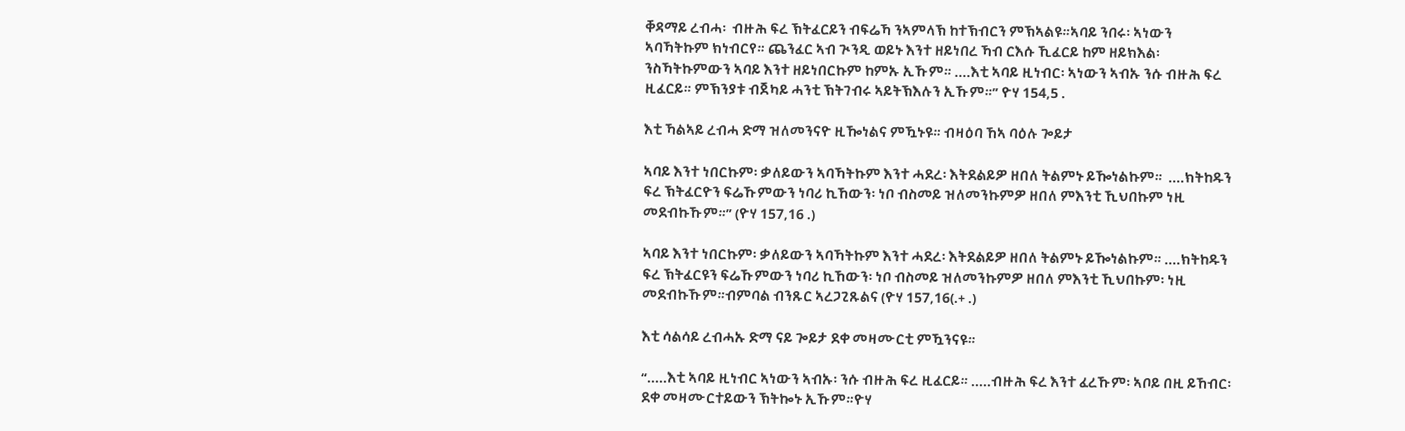ቐዳማይ ረብሓ፡  ብዙሕ ፍረ ኽትፈርይን ብፍሬኻ ንኣምላኽ ከተኽብርን ምኽኣልዩ።ኣባይ ንበሩ፡ ኣነውን ኣባኻትኩም ክነብርየ። ጨንፈር ኣብ ጒንዲ ወይኑ እንተ ዘይነበረ ኻብ ርእሱ ኺፈርይ ከም ዘይክእል፡ ንስኻትኩምውን ኣባይ እንተ ዘይነበርኩም ከምኡ ኢኹም። ....እቲ ኣባይ ዚነብር፡ ኣነውን ኣብኡ ንሱ ብዙሕ ፍረ ዚፈርይ። ምኽንያቱ ብጀካይ ሓንቲ ኽትገብሩ ኣይትኽእሉን ኢኹም።” ዮሃ 154,5 .

እቲ ኻልኣይ ረብሓ ድማ ዝለመንናዮ ዚዀነልና ምዃኑዩ። ብዛዕባ ኸኣ ባዕሉ ጐይታ

ኣባይ እንተ ነበርኩም፡ ቃለይውን ኣባኻትኩም እንተ ሓደረ፡ እትደልይዎ ዘበለ ትልምኑ ይዀነልኩም።  ....ክትከዱን ፍረ ኽትፈርዮን ፍሬኹምውን ነባሪ ኪኸውን፡ ነቦ ብስመይ ዝለመንኩምዎ ዘበለ ምእንቲ ኺህበኩም ነዚ መደብኩኹም።” (ዮሃ 157,16 .)

ኣባይ እንተ ነበርኩም፡ ቃለይውን ኣባኻትኩም እንተ ሓደረ፡ እትደልይዎ ዘበለ ትልምኑ ይዀነልኩም። ....ክትከዱን ፍረ ኽትፈርዩን ፍሬኹምውን ነባሪ ኪኸውን፡ ነቦ ብስመይ ዝለመንኩምዎ ዘበለ ምእንቲ ኺህበኩም፡ ነዚ መደብኩኹም።ብምባል ብንጹር ኣረጋጊጹልና (ዮሃ 157,16(.+ .)

እቲ ሳልሳይ ረብሓኡ ድማ ናይ ጐይታ ደቀ መዛሙርቲ ምዃንናዩ።

“.....እቲ ኣባይ ዚነብር ኣነውን ኣብኡ፡ ንሱ ብዙሕ ፍረ ዚፈርይ። .....ብዙሕ ፍረ እንተ ፈረኹም፡ ኣቦይ በዚ ይኸብር፡ ደቀ መዛሙርተይውን ኽትኰኑ ኢኹም።ዮሃ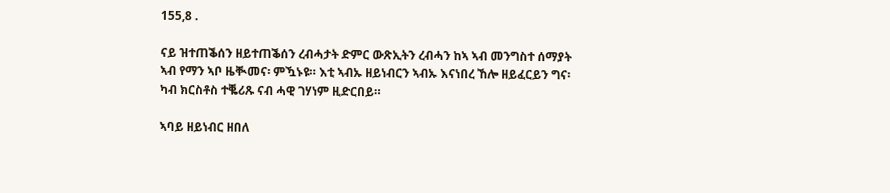155,8 .

ናይ ዝተጠቕሰን ዘይተጠቕሰን ረብሓታት ድምር ውጽኢትን ረብሓን ከኣ ኣብ መንግስተ ሰማያት ኣብ የማን ኣቦ ዜቚመና፡ ምዃኑዩ። እቲ ኣብኡ ዘይነብርን ኣብኡ እናነበረ ኸሎ ዘይፈርይን ግና፡ ካብ ክርስቶስ ተቘሪጹ ናብ ሓዊ ገሃነም ዚድርበይ።

ኣባይ ዘይነብር ዘበለ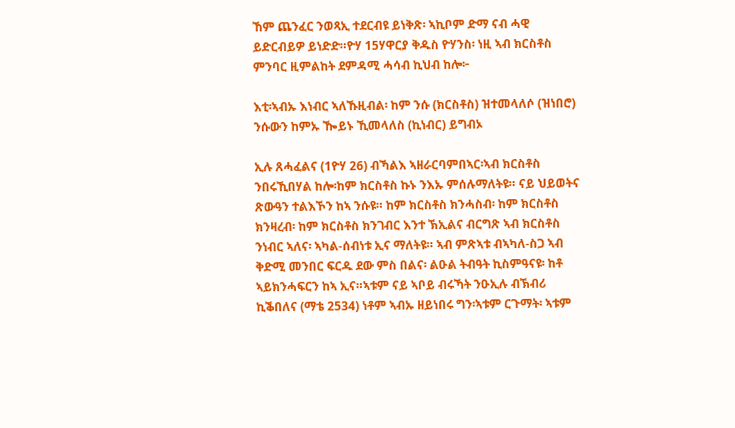ኸም ጨንፈር ንወጻኢ ተደርብዩ ይነቅጽ፡ ኣኪቦም ድማ ናብ ሓዊ ይድርብይዎ ይነድድ።ዮሃ 15ሃዋርያ ቅዱስ ዮሃንስ፡ ነዚ ኣብ ክርስቶስ ምንባር ዚምልከት ደምዳሚ ሓሳብ ኪህብ ከሎ፦

እቲ፡ኣብኡ እነብር ኣለኹዚብል፡ ከም ንሱ (ክርስቶስ) ዝተመላለሶ (ዝነበሮ) ንሱውን ከምኡ ዀይኑ ኺመላለስ (ኪነብር) ይግብኦ

ኢሉ ጸሓፈልና (1ዮሃ 26) ብኻልእ ኣዘራርባምበኣር፡ኣብ ክርስቶስ ንበሩኺበሃል ከሎ፡ከም ክርስቶስ ኩኑ ንእኡ ምሰሉማለትዩ። ናይ ህይወትና ጽውዓን ተልእኾን ከኣ ንሱዩ። ከም ክርስቶስ ክንሓስብ፡ ከም ክርስቶስ ክንዛረብ፡ ከም ክርስቶስ ክንገብር እንተ ኽኢልና ብርግጽ ኣብ ክርስቶስ ንነብር ኣለና፡ ኣካል-ሰብነቱ ኢና ማለትዩ። ኣብ ምጽኣቱ ብኣካለ-ስጋ ኣብ ቅድሚ መንበር ፍርዱ ደው ምስ በልና፡ ልዑል ትብዓት ኪስምዓናዩ፡ ከቶ ኣይክንሓፍርን ከኣ ኢና።ኣቱም ናይ ኣቦይ ብሩኻት ንዑኢሉ ብኽብሪ ኪቕበለና (ማቴ 2534) ነቶም ኣብኡ ዘይነበሩ ግን፡ኣቱም ርጉማት፡ ኣቱም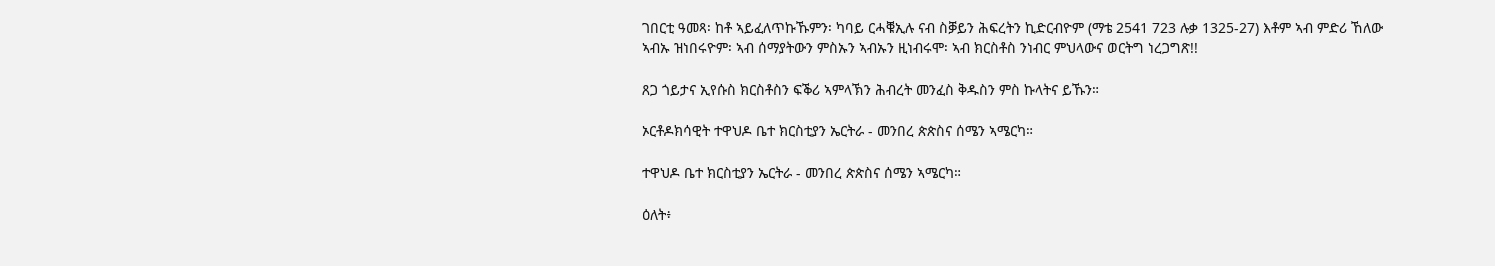ገበርቲ ዓመጻ፡ ከቶ ኣይፈለጥኩኹምን፡ ካባይ ርሓቑኢሉ ናብ ስቓይን ሕፍረትን ኪድርብዮም (ማቴ 2541 723 ሉቃ 1325-27) እቶም ኣብ ምድሪ ኸለው ኣብኡ ዝነበሩዮም፡ ኣብ ሰማያትውን ምስኡን ኣብኡን ዚነብሩሞ፡ ኣብ ክርስቶስ ንነብር ምህላውና ወርትግ ነረጋግጽ!!

ጸጋ ጎይታና ኢየሱስ ክርስቶስን ፍቕሪ ኣምላኽን ሕብረት መንፈስ ቅዱስን ምስ ኩላትና ይኹን።

ኦርቶዶክሳዊት ተዋህዶ ቤተ ክርስቲያን ኤርትራ - መንበረ ጵጵስና ሰሜን ኣሜርካ።

ተዋህዶ ቤተ ክርስቲያን ኤርትራ - መንበረ ጵጵስና ሰሜን ኣሜርካ።

ዕለት፥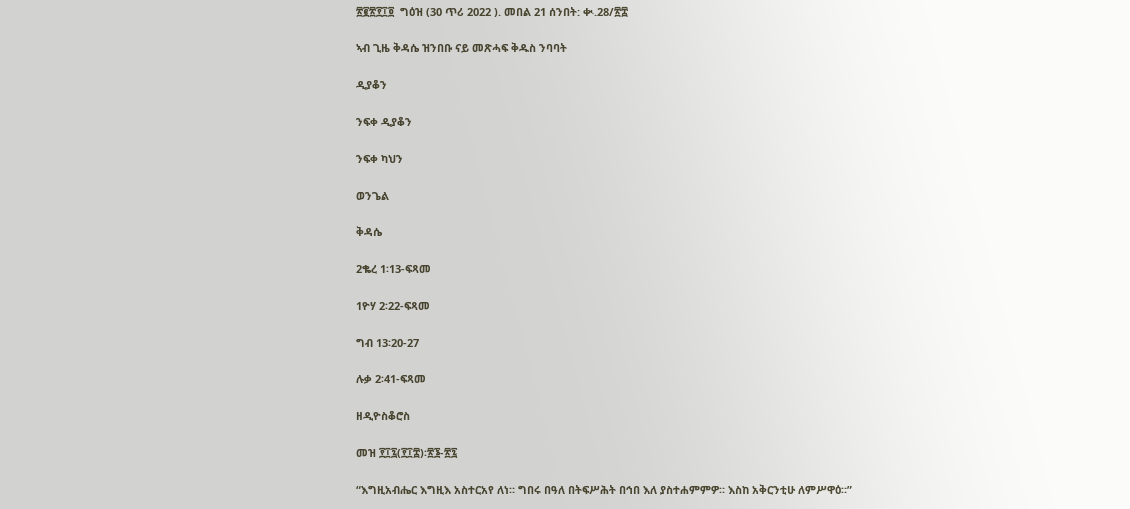፳፪፳፻፲፬  ግዕዝ (30 ጥሪ 2022 ). መበል 21 ሰንበት: ቊ.28/፳፰

ኣብ ጊዜ ቅዳሴ ዝንበቡ ናይ መጽሓፍ ቅዱስ ንባባት

ዲያቆን

ንፍቀ ዲያቆን

ንፍቀ ካህን

ወንጌል

ቅዳሴ

2ቈረ 1፡13-ፍጻመ

1ዮሃ 2፡22-ፍጻመ

ግብ 13፡20-27

ሉቃ 2፡41-ፍጻመ

ዘዲዮስቆሮስ

መዝ ፻፲፯(፻፲፰)፡፳፮-፳፯

“እግዚአብሔር እግዚእ አስተርአየ ለነ። ግበሩ በዓለ በትፍሥሕት በኅበ እለ ያስተሐምምዎ። እስከ አቅርንቲሁ ለምሥዋዕ።”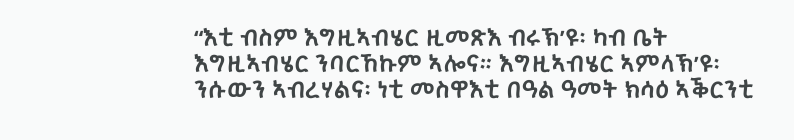“እቲ ብስም እግዚኣብሄር ዚመጽእ ብሩኽ’ዩ፡ ካብ ቤት እግዚኣብሄር ንባርኸኩም ኣሎና። እግዚኣብሄር ኣምላኽ’ዩ፡ ንሱውን ኣብረሃልና፡ ነቲ መስዋእቲ በዓል ዓመት ክሳዕ ኣቕርንቲ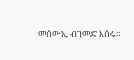መሰውኢ ብገመድ እሰሩ።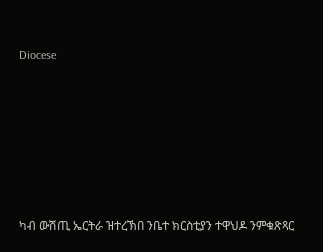Diocese










ካብ ውሽጢ ኤርትራ ዝተረኽበ ንቤተ ክርስቲያን ተዋህዶ ንምቁጽጻር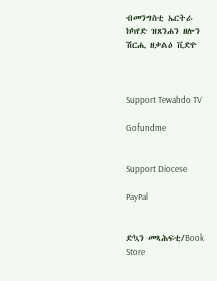ብመንግስቲ ኤርትራ ክካየድ ዝጸንሐን ዘሎን ሽርሒ ዘቃልዕ ቪድዮ



Support Tewahdo TV

Gofundme


Support Diocese

PayPal


ድኳን መጻሕፍቲ/Book Store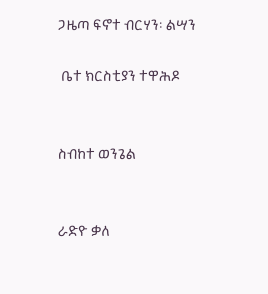ጋዜጣ ፍኖተ ብርሃን፡ ልሣን

 ቤተ ክርስቲያን ተዋሕዶ


ስብከተ ወንጌል


ራድዮ ቃለ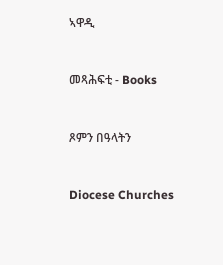ኣዋዲ


መጻሕፍቲ - Books


ጾምን በዓላትን


Diocese Churches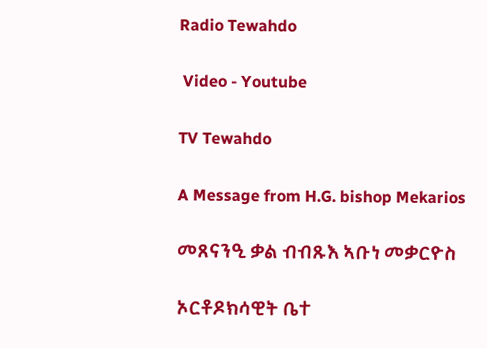Radio Tewahdo

 Video - Youtube

TV Tewahdo

A Message from H.G. bishop Mekarios

መጸናንዒ ቃል ብብጹእ ኣቡነ መቃርዮስ

ኦርቶዶክሳዊት ቤተ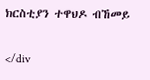ክርስቲያን ተዋህዶ ብኸመይ

</div